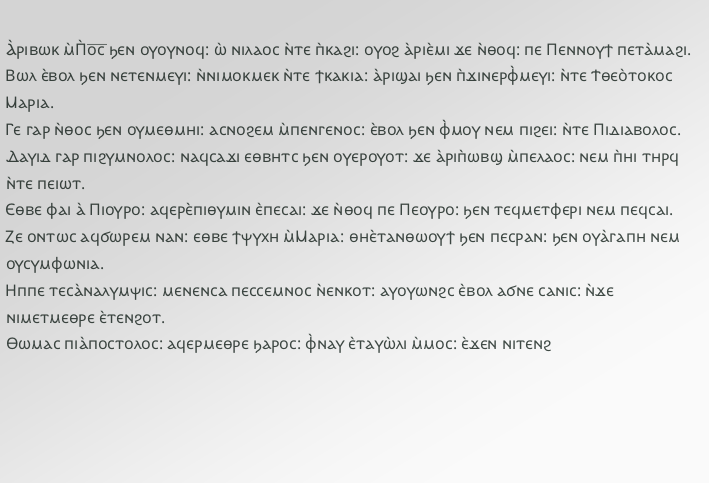Ⲁ̀ⲣⲓⲃⲱⲕ ⲙ̀Ⲡ̀ⲟ̅ⲥ̅ ϧⲉⲛ ⲟⲩⲟⲩⲛⲟϥ: ⲱ̀ ⲛⲓⲗⲁⲟⲥ ⲛ̀ⲧⲉ ⲡ̀ⲕⲁϩⲓ: ⲟⲩⲟϩ ⲁ̀ⲣⲓⲉ̀ⲙⲓ ϫⲉ ⲛ̀ⲑⲟϥ: ⲡⲉ Ⲡⲉⲛⲛⲟⲩϯ ⲡⲉⲧⲁ̀ⲙⲁϩⲓ.
Ⲃⲱⲗ ⲉ̀ⲃⲟⲗ ϧⲉⲛ ⲛⲉⲧⲉⲛⲙⲉⲩⲓ: ⲛ̀ⲛⲓⲙⲟⲕⲙⲉⲕ ⲛ̀ⲧⲉ ϯⲕⲁⲕⲓⲁ: ⲁ̀ⲣⲓϣⲁⲓ ϧⲉⲛ ⲡ̀ϫⲓⲛⲉⲣⲫ̀ⲙⲉⲩⲓ: ⲛ̀ⲧⲉ Ϯⲑⲉⲟ̀ⲧⲟⲕⲟⲥ Ⲙⲁⲣⲓⲁ.
Ⲅⲉ ⲅⲁⲣ ⲛ̀ⲑⲟⲥ ϧⲉⲛ ⲟⲩⲙⲉⲑⲙⲏⲓ: ⲁⲥⲛⲟϩⲉⲙ ⲙ̀ⲡⲉⲛⲅⲉⲛⲟⲥ: ⲉ̀ⲃⲟⲗ ϧⲉⲛ ⲫ̀ⲙⲟⲩ ⲛⲉⲙ ⲡⲓϩⲉⲓ: ⲛ̀ⲧⲉ Ⲡⲓⲇⲓⲁⲃⲟⲗⲟⲥ.
Ⲇⲁⲩⲓⲇ ⲅⲁⲣ ⲡⲓϩⲩⲙⲛⲟⲗⲟⲥ: ⲛⲁϥⲥⲁϫⲓ ⲉⲑⲃⲏⲧⲥ ϧⲉⲛ ⲟⲩⲉⲣⲟⲩⲟⲧ: ϫⲉ ⲁ̀ⲣⲓⲡ̀ⲱⲃϣ ⲙ̀ⲡⲉⲗⲁⲟⲥ: ⲛⲉⲙ ⲡ̀ⲏⲓ ⲧⲏⲣϥ ⲛ̀ⲧⲉ ⲡⲉⲓⲱⲧ.
Ⲉⲑⲃⲉ ⲫⲁⲓ ⲁ̀ Ⲡⲓⲟⲩⲣⲟ: ⲁϥⲉⲣⲉ̀ⲡⲓⲑⲩⲙⲓⲛ ⲉ̀ⲡⲉⲥⲁⲓ: ϫⲉ ⲛ̀ⲑⲟϥ ⲡⲉ Ⲡⲉⲟⲩⲣⲟ: ϧⲉⲛ ⲧⲉϥⲙⲉⲧⲫⲉⲣⲓ ⲛⲉⲙ ⲡⲉϥⲥⲁⲓ.
Ⲍⲉ ⲟⲛⲧⲱⲥ ⲁϥϭⲱⲣⲉⲙ ⲛⲁⲛ: ⲉⲑⲃⲉ ϯⲯⲩⲭⲏ ⲙ̀Ⲙⲁⲣⲓⲁ: ⲑⲏⲉ̀ⲧⲁⲛⲑⲱⲟⲩϯ ϧⲉⲛ ⲡⲉⲥⲣⲁⲛ: ϧⲉⲛ ⲟⲩⲁ̀ⲅⲁⲡⲏ ⲛⲉⲙ ⲟⲩⲥⲩⲙⲫⲱⲛⲓⲁ.
Ⲏⲡⲡⲉ ⲧⲉⲥⲁ̀ⲛⲁⲗⲩⲙⲯⲓⲥ: ⲙⲉⲛⲉⲛⲥⲁ ⲡⲉⲥⲥⲉⲙⲛⲟⲥ ⲛ̀ⲉⲛⲕⲟⲧ: ⲁⲩⲟⲩⲱⲛϩⲥ ⲉ̀ⲃⲟⲗ ⲁϭⲛⲉ ⲥⲁⲛⲓⲥ: ⲛ̀ϫⲉ ⲛⲓⲙⲉⲧⲙⲉⲑⲣⲉ ⲉ̀ⲧⲉⲛϩⲟⲧ.
Ⲑⲱⲙⲁⲥ ⲡⲓⲁ̀ⲡⲟⲥⲧⲟⲗⲟⲥ: ⲁϥⲉⲣⲙⲉⲑⲣⲉ ϧⲁⲣⲟⲥ: ⲫ̀ⲛⲁⲩ ⲉ̀ⲧⲁⲩⲱ̀ⲗⲓ ⲙ̀ⲙⲟⲥ: ⲉ̀ϫⲉⲛ ⲛⲓⲧⲉⲛϩ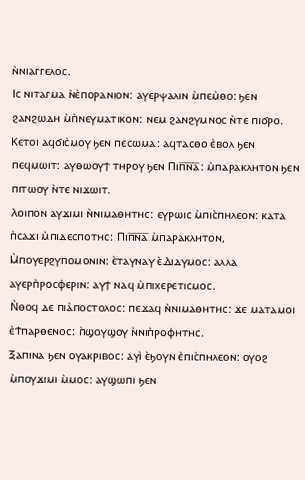ⲛ̀ⲛⲓⲁⲅⲅⲉⲗⲟⲥ.
Ⲓⲥ ⲛⲓⲧⲁⲅⲙⲁ ⲛ̀ⲉ̀ⲡⲟⲣⲁⲛⲓⲟⲛ: ⲁⲩⲉⲣⲯⲁⲗⲓⲛ ⲙ̀ⲡⲉⲙ̀ⲑⲟ: ϧⲉⲛ ϩⲁⲛϩⲱⲇⲏ ⲙ̀ⲡ̀ⲛⲉⲩⲙⲁⲧⲓⲕⲟⲛ: ⲛⲉⲙ ϩⲁⲛϩⲩⲙⲛⲟⲥ ⲛ̀ⲧⲉ ⲡⲓϭⲣⲟ.
Ⲕⲉⲧⲟⲓ ⲁϥϭⲓⲥ̀ⲙⲟⲩ ϧⲉⲛ ⲡⲉⲥⲱⲙⲁ: ⲁϥⲧⲁⲥⲑⲟ ⲉ̀ⲃⲟⲗ ϧⲉⲛ ⲡⲉϥⲙⲱⲓⲧ: ⲁⲩⲑⲱⲟⲩϯ ⲧⲏⲣⲟⲩ ϧⲉⲛ Ⲡⲓⲡ̅ⲛ̅ⲁ̅: ⲙ̀ⲡⲁⲣⲁⲕⲗⲏⲧⲟⲛ ϧⲉⲛ ⲡⲓⲧⲱⲟⲩ ⲛ̀ⲧⲉ ⲛⲓϫⲱⲓⲧ.
Ⲗⲟⲓⲡⲟⲛ ⲁⲩϫⲓⲙⲓ ⲛ̀ⲛⲓⲙⲁⲑⲏⲧⲏⲥ: ⲉⲩⲣⲱⲓⲥ ⲙ̀ⲡⲓⲥ̀ⲡⲏⲗⲉⲟⲛ: ⲕⲁⲧⲁ ⲡ̀ⲥⲁϫⲓ ⲙ̀ⲡⲓⲇⲉⲥⲡⲟⲧⲏⲥ: Ⲡⲓⲡ̅ⲛ̅ⲁ̅ ⲙ̀ⲡⲁⲣⲁⲕⲗⲏⲧⲟⲛ,
Ⲙ̀ⲡⲟⲩⲉⲣϩⲩⲡⲟⲙⲟⲛⲓⲛ: ⲉ̀ⲧⲁⲩⲛⲁⲩ ⲉ̀Ⲇⲓⲇⲩⲙⲟⲥ: ⲁⲗⲗⲁ ⲁⲩⲉⲣⲡ̀ⲣⲟⲥⲫⲉⲣⲓⲛ: ⲁⲩϯ ⲛⲁϥ ⲙ̀ⲡⲓⲭⲉⲣⲉⲧⲓⲥⲙⲟⲥ.
Ⲛ̀ⲑⲟϥ ⲇⲉ ⲡⲓⲁ̀ⲡⲟⲥⲧⲟⲗⲟⲥ: ⲡⲉϫⲁϥ ⲛ̀ⲛⲓⲙⲁⲑⲏⲧⲏⲥ: ϫⲉ ⲙⲁⲧⲁⲙⲟⲓ ⲉ̀Ϯⲡⲁⲣⲑⲉⲛⲟⲥ: ⲡ̀ϣⲟⲩϣⲟⲩ ⲛ̀ⲛⲓⲡ̀ⲣⲟⲫⲏⲧⲏⲥ.
Ⲝⲁⲡⲓⲛⲁ ϧⲉⲛ ⲟⲩⲁⲕⲣⲓⲃⲟⲥ: ⲁⲩⲓ̀ ⲉ̀ϧⲟⲩⲛ ⲉ̀ⲡⲓⲥ̀ⲡⲏⲗⲉⲟⲛ: ⲟⲩⲟϩ ⲙ̀ⲡⲟⲩϫⲓⲙⲓ ⲙ̀ⲙⲟⲥ: ⲁⲩϣⲱⲡⲓ ϧⲉⲛ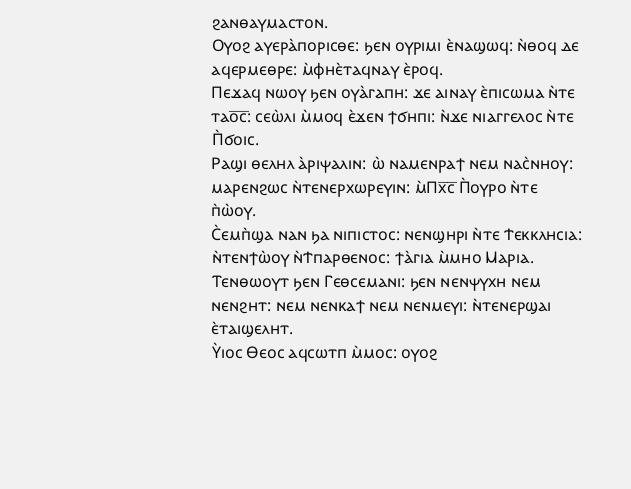ϩⲁⲛⲑⲁⲩⲙⲁⲥⲧⲟⲛ.
Ⲟⲩⲟϩ ⲁⲩⲉⲣⲁ̀ⲡⲟⲣⲓⲥⲑⲉ: ϧⲉⲛ ⲟⲩⲣⲓⲙⲓ ⲉ̀ⲛⲁϣⲱϥ: ⲛ̀ⲑⲟϥ ⲇⲉ ⲁϥⲉⲣⲙⲉⲑⲣⲉ: ⲙ̀ⲫⲏⲉ̀ⲧⲁϥⲛⲁⲩ ⲉ̀ⲣⲟϥ.
Ⲡⲉϫⲁϥ ⲛⲱⲟⲩ ϧⲉⲛ ⲟⲩⲁ̀ⲅⲁⲡⲏ: ϫⲉ ⲁⲓⲛⲁⲩ ⲉ̀ⲡⲓⲥⲱⲙⲁ ⲛ̀ⲧⲉ ⲧⲁⲟ̅ⲥ̅: ⲥⲉⲱ̀ⲗⲓ ⲙ̀ⲙⲟϥ ⲉ̀ϫⲉⲛ ϯϭⲏⲡⲓ: ⲛ̀ϫⲉ ⲛⲓⲁⲅⲅⲉⲗⲟⲥ ⲛ̀ⲧⲉ Ⲡ̀ϭⲟⲓⲥ.
Ⲣⲁϣⲓ ⲑⲉⲗⲏⲗ ⲁ̀ⲣⲓⲯⲁⲗⲓⲛ: ⲱ̀ ⲛⲁⲙⲉⲛⲣⲁϯ ⲛⲉⲙ ⲛⲁⲥ̀ⲛⲏⲟⲩ: ⲙⲁⲣⲉⲛϩⲱⲥ ⲛ̀ⲧⲉⲛⲉⲣⲭⲱⲣⲉⲩⲓⲛ: ⲙ̀Ⲡⲭ̅ⲥ̅ Ⲡ̀ⲟⲩⲣⲟ ⲛ̀ⲧⲉ ⲡ̀ⲱ̀ⲟⲩ.
Ⲥ̀ⲉⲙⲡ̀ϣⲁ ⲛⲁⲛ ϧⲁ ⲛⲓⲡⲓⲥⲧⲟⲥ: ⲛⲉⲛϣⲏⲣⲓ ⲛ̀ⲧⲉ Ϯⲉⲕⲕⲗⲏⲥⲓⲁ: ⲛ̀ⲧⲉⲛϯⲱ̀ⲟⲩ ⲛ̀Ϯⲡⲁⲣⲑⲉⲛⲟⲥ: ϯⲁ̀ⲅⲓⲁ ⲙ̀ⲙⲏⲟ Ⲙⲁⲣⲓⲁ.
Ⲧⲉⲛⲑⲱⲟⲩⲧ ϧⲉⲛ Ⲅⲉⲑⲥⲉⲙⲁⲛⲓ: ϧⲉⲛ ⲛⲉⲛⲯⲩⲭⲏ ⲛⲉⲙ ⲛⲉⲛϩⲏⲧ: ⲛⲉⲙ ⲛⲉⲛⲕⲁϯ ⲛⲉⲙ ⲛⲉⲛⲙⲉⲩⲓ: ⲛ̀ⲧⲉⲛⲉⲣϣⲁⲓ ⲉ̀ⲧⲁⲓϣⲉⲗⲏⲧ.
Ⲩ̀ⲓⲟⲥ Ⲑⲉⲟⲥ ⲁϥⲥⲱⲧⲡ ⲙ̀ⲙⲟⲥ: ⲟⲩⲟϩ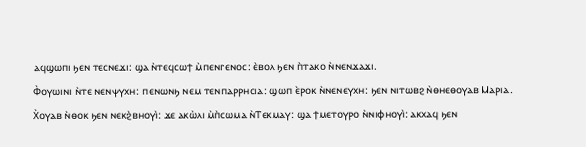ⲁϥϣⲱⲡⲓ ϧⲉⲛ ⲧⲉⲥⲛⲉϫⲓ: ϣⲁ ⲛ̀ⲧⲉϥⲥⲱϯ ⲙ̀ⲡⲉⲛⲅⲉⲛⲟⲥ: ⲉ̀ⲃⲟⲗ ϧⲉⲛ ⲡ̀ⲧⲁⲕⲟ ⲛ̀ⲛⲉⲛϫⲁϫⲓ.
Ⲫ̀ⲟⲩⲱⲓⲛⲓ ⲛ̀ⲧⲉ ⲛⲉⲛⲯⲩⲭⲏ: ⲡⲉⲛⲱⲛϧ ⲛⲉⲙ ⲧⲉⲛⲡⲁⲣⲣⲏⲥⲓⲁ: ϣⲱⲡ ⲉ̀ⲣⲟⲕ ⲛ̀ⲛⲉⲛⲉⲩⲭⲏ: ϧⲉⲛ ⲛⲓⲧⲱⲃϩ ⲛ̀ⲑⲏⲉⲑⲟⲩⲁⲃ Ⲙⲁⲣⲓⲁ.
Ⲭ̀ⲟⲩⲁⲃ ⲛ̀ⲑⲟⲕ ϧⲉⲛ ⲛⲉⲕϩ̀ⲃⲏⲟⲩⲓ̀: ϫⲉ ⲁⲕⲱ̀ⲗⲓ ⲙ̀ⲡ̀ⲥⲱⲙⲁ ⲛ̀Ⲧⲉⲕⲙⲁⲩ: ϣⲁ ϯⲙⲉⲧⲟⲩⲣⲟ ⲛ̀ⲛⲓⲫⲏⲟⲩⲓ̀: ⲁⲕⲭⲁϥ ϧⲉⲛ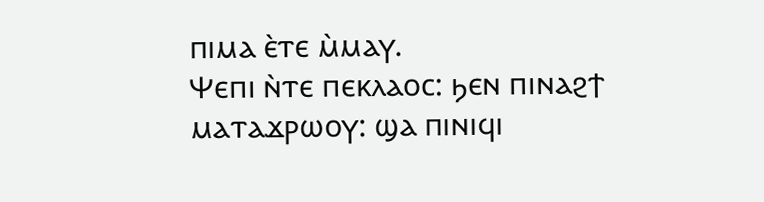ⲡⲓⲙⲁ ⲉ̀ⲧⲉ ⲙ̀ⲙⲁⲩ.
Ⲯⲉⲡⲓ ⲛ̀ⲧⲉ ⲡⲉⲕⲗⲁⲟⲥ: ϧⲉⲛ ⲡⲓⲛⲁϩϯ ⲙⲁⲧⲁϫⲣⲱⲟⲩ: ϣⲁ ⲡⲓⲛⲓϥⲓ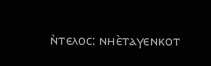ⲛ̀ⲧⲉⲗⲟⲥ: ⲛⲏⲉ̀ⲧⲁⲩⲉⲛⲕⲟⲧ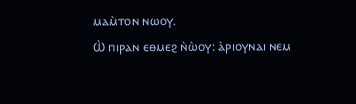ⲙⲁⲙ̀ⲧⲟⲛ ⲛⲱⲟⲩ.
Ⲱ̀ ⲡⲓⲣⲁⲛ ⲉⲑⲙⲉϩ ⲛ̀ⲱ̀ⲟⲩ: ⲁ̀ⲣⲓⲟⲩⲛⲁⲓ ⲛⲉⲙ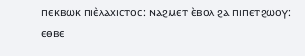ⲡⲉⲕⲃⲱⲕ ⲡⲓⲉ̀ⲗⲁⲭⲓⲥⲧⲟⲥ: ⲛⲁϩⲙⲉⲧ ⲉ̀ⲃⲟⲗ ϩⲁ ⲡⲓⲡⲉⲧϩⲱⲟⲩ: ⲉⲑⲃⲉ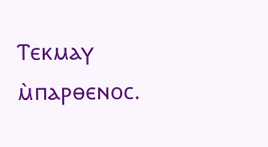Ⲧⲉⲕⲙⲁⲩ ⲙ̀ⲡⲁⲣⲑⲉⲛⲟⲥ.